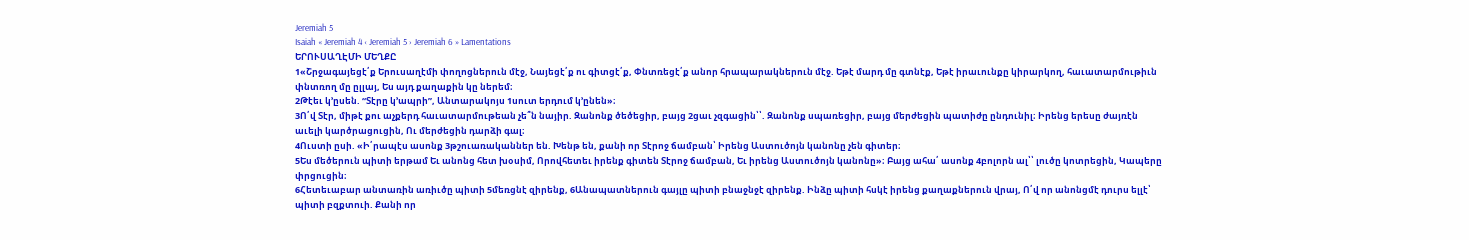Jeremiah 5
Isaiah « Jeremiah 4 ‹ Jeremiah 5 › Jeremiah 6 » Lamentations
ԵՐՈՒՍԱՂԷՄԻ ՄԵՂՔԸ
1«Շրջագայեցէ՛ք Երուսաղէմի փողոցներուն մէջ, Նայեցէ՛ք ու գիտցէ՛ք, Փնտռեցէ՛ք անոր հրապարակներուն մէջ. Եթէ մարդ մը գտնէք, Եթէ իրաւունքը կիրարկող, հաւատարմութիւն փնտռող մը ըլլայ, Ես այդ քաղաքին կը ներեմ։
2Թէեւ կ’ըսեն. “Տէրը կ’ապրի”, Անտարակոյս 1սուտ երդում կ’ընեն»։
3Ո՛վ Տէր, միթէ քու աչքերդ հաւատարմութեան չե՞ն նայիր. Զանոնք ծեծեցիր, բայց 2ցաւ չզգացին՝՝. Զանոնք սպառեցիր, բայց մերժեցին պատիժը ընդունիլ։ Իրենց երեսը ժայռէն աւելի կարծրացուցին, Ու մերժեցին դարձի գալ։
4Ուստի ըսի. «Ի՛րապէս ասոնք 3թշուառականներ են. Խենթ են, քանի որ Տէրոջ ճամբան՝ Իրենց Աստուծոյն կանոնը չեն գիտեր։
5Ես մեծերուն պիտի երթամ Եւ անոնց հետ խօսիմ, Որովհետեւ իրենք գիտեն Տէրոջ ճամբան, Եւ իրենց Աստուծոյն կանոնը»։ Բայց ահա՛ ասոնք 4բոլորն ալ՝՝ լուծը կոտրեցին, Կապերը փրցուցին։
6Հետեւաբար անտառին առիւծը պիտի 5մեռցնէ զիրենք, 6Անապատներուն գայլը պիտի բնաջնջէ զիրենք. Ինձը պիտի հսկէ իրենց քաղաքներուն վրայ, Ո՛վ որ անոնցմէ դուրս ելլէ՝ պիտի բզքտուի. Քանի որ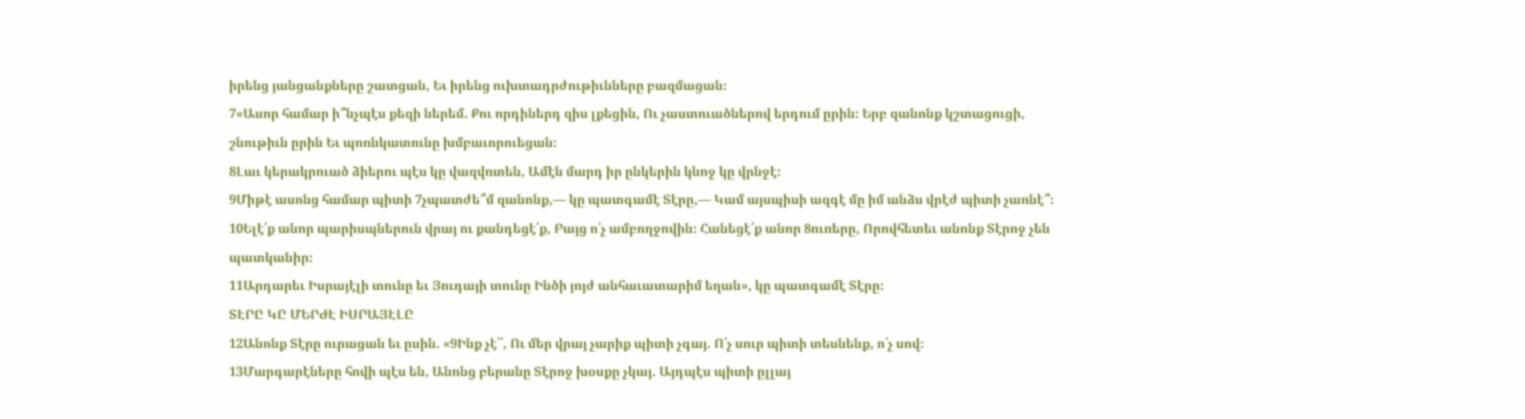իրենց յանցանքները շատցան, Եւ իրենց ուխտադրժութիւնները բազմացան։
7«Ասոր համար ի՞նչպէս քեզի ներեմ. Քու որդիներդ զիս լքեցին, Ու չաստուածներով երդում ըրին։ Երբ զանոնք կշտացուցի, շնութիւն ըրին Եւ պոռնկատունը խմբաւորուեցան։
8Լաւ կերակրուած ձիերու պէս կը վազվռտեն, Ամէն մարդ իր ընկերին կնոջ կը վրնջէ։
9Միթէ ասոնց համար պիտի 7չպատժե՞մ զանոնք,— կը պատգամէ Տէրը,— Կամ այսպիսի ազգէ մը իմ անձս վրէժ պիտի չառնէ՞։
10Ելէ՛ք անոր պարիսպներուն վրայ ու քանդեցէ՛ք, Բայց ո՛չ ամբողջովին։ Հանեցէ՛ք անոր 8ուռերը, Որովհետեւ անոնք Տէրոջ չեն պատկանիր։
11Արդարեւ Իսրայէլի տունը եւ Յուդայի տունը Ինծի յոյժ անհաւատարիմ եղան», կը պատգամէ Տէրը։
ՏԷՐԸ ԿԸ ՄԵՐԺԷ ԻՍՐԱՅԷԼԸ
12Անոնք Տէրը ուրացան եւ ըսին. «9Ինք չէ՝՝, Ու մեր վրայ չարիք պիտի չգայ. Ո՛չ սուր պիտի տեսնենք, ո՛չ սով։
13Մարգարէները հովի պէս են, Անոնց բերանը Տէրոջ խօսքը չկայ. Այդպէս պիտի ըլլայ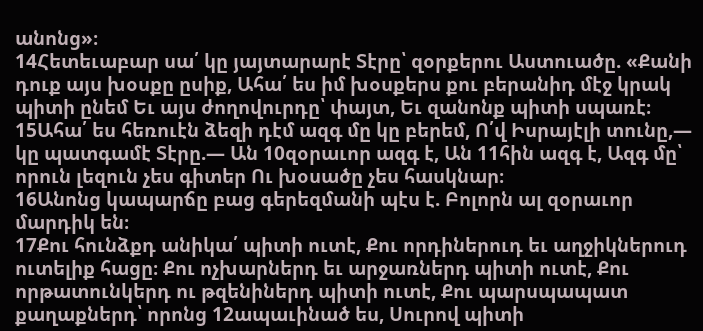անոնց»։
14Հետեւաբար սա՛ կը յայտարարէ Տէրը՝ զօրքերու Աստուածը. «Քանի դուք այս խօսքը ըսիք, Ահա՛ ես իմ խօսքերս քու բերանիդ մէջ կրակ պիտի ընեմ Եւ այս ժողովուրդը՝ փայտ, Եւ զանոնք պիտի սպառէ։
15Ահա՛ ես հեռուէն ձեզի դէմ ազգ մը կը բերեմ, Ո՛վ Իսրայէլի տունը,— կը պատգամէ Տէրը.— Ան 10զօրաւոր ազգ է, Ան 11հին ազգ է, Ազգ մը՝ որուն լեզուն չես գիտեր Ու խօսածը չես հասկնար։
16Անոնց կապարճը բաց գերեզմանի պէս է. Բոլորն ալ զօրաւոր մարդիկ են։
17Քու հունձքդ անիկա՛ պիտի ուտէ, Քու որդիներուդ եւ աղջիկներուդ ուտելիք հացը։ Քու ոչխարներդ եւ արջառներդ պիտի ուտէ, Քու որթատունկերդ ու թզենիներդ պիտի ուտէ, Քու պարսպապատ քաղաքներդ՝ որոնց 12ապաւինած ես, Սուրով պիտի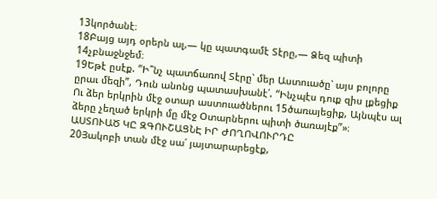13կործանէ։
18Բայց այդ օրերն ալ,— կը պատգամէ Տէրը,— Ձեզ պիտի 14չբնաջնջեմ։
19Եթէ ըսէք. “Ի՞նչ պատճառով Տէրը՝ մեր Աստուածը՝ այս բոլորը ըրաւ մեզի”, Դուն անոնց պատասխանէ՛. “Ինչպէս դուք զիս լքեցիք Ու ձեր երկրին մէջ օտար աստուածներու 15ծառայեցիք, Այնպէս ալ ձերը չեղած երկրի մը մէջ Օտարներու պիտի ծառայէք”»։
ԱՍՏՈՒԱԾ ԿԸ ԶԳՈՒՇԱՑՆԷ ԻՐ ԺՈՂՈՎՈՒՐԴԸ
20Յակոբի տան մէջ սա՛ յայտարարեցէք,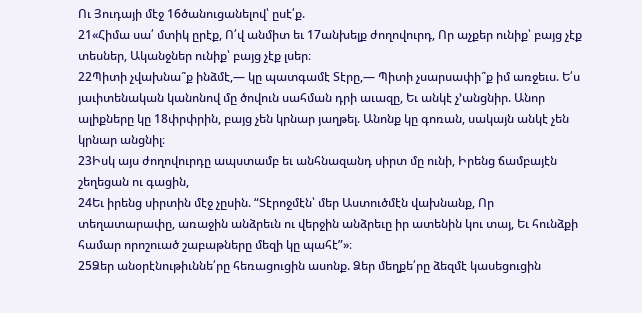Ու Յուդայի մէջ 16ծանուցանելով՝ ըսէ՛ք.
21«Հիմա սա՛ մտիկ ըրէք, Ո՛վ անմիտ եւ 17անխելք ժողովուրդ, Որ աչքեր ունիք՝ բայց չէք տեսներ, Ականջներ ունիք՝ բայց չէք լսեր։
22Պիտի չվախնա՞ք ինձմէ,— կը պատգամէ Տէրը,— Պիտի չսարսափի՞ք իմ առջեւս. Ե՛ս յաւիտենական կանոնով մը ծովուն սահման դրի աւազը, Եւ անկէ չ’անցնիր. Անոր ալիքները կը 18փրփրին, բայց չեն կրնար յաղթել. Անոնք կը գոռան, սակայն անկէ չեն կրնար անցնիլ։
23Իսկ այս ժողովուրդը ապստամբ եւ անհնազանդ սիրտ մը ունի, Իրենց ճամբայէն շեղեցան ու գացին,
24Եւ իրենց սիրտին մէջ չըսին. “Տէրոջմէն՝ մեր Աստուծմէն վախնանք, Որ տեղատարափը, առաջին անձրեւն ու վերջին անձրեւը իր ատենին կու տայ, Եւ հունձքի համար որոշուած շաբաթները մեզի կը պահէ”»։
25Ձեր անօրէնութիւննե՛րը հեռացուցին ասոնք. Ձեր մեղքե՛րը ձեզմէ կասեցուցին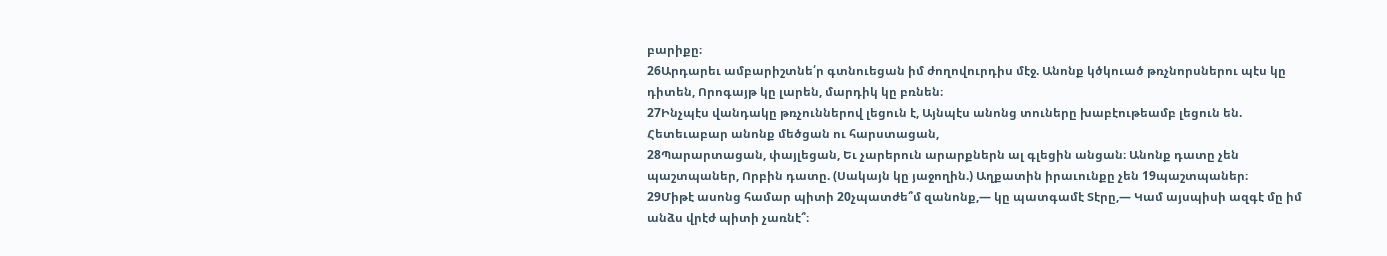բարիքը։
26Արդարեւ ամբարիշտնե՛ր գտնուեցան իմ ժողովուրդիս մէջ. Անոնք կծկուած թռչնորսներու պէս կը դիտեն, Որոգայթ կը լարեն, մարդիկ կը բռնեն։
27Ինչպէս վանդակը թռչուններով լեցուն է, Այնպէս անոնց տուները խաբէութեամբ լեցուն են. Հետեւաբար անոնք մեծցան ու հարստացան,
28Պարարտացան, փայլեցան, Եւ չարերուն արարքներն ալ գլեցին անցան։ Անոնք դատը չեն պաշտպաներ, Որբին դատը. (Սակայն կը յաջողին.) Աղքատին իրաւունքը չեն 19պաշտպաներ։
29Միթէ ասոնց համար պիտի 20չպատժե՞մ զանոնք,— կը պատգամէ Տէրը,— Կամ այսպիսի ազգէ մը իմ անձս վրէժ պիտի չառնէ՞։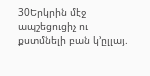30Երկրին մէջ ապշեցուցիչ ու քստմնելի բան կ’ըլլայ.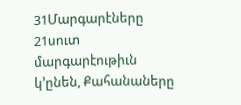31Մարգարէները 21սուտ մարգարէութիւն կ’ընեն, Քահանաները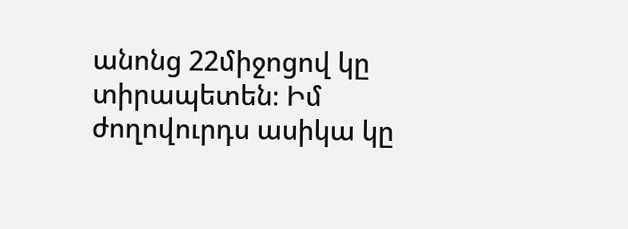անոնց 22միջոցով կը տիրապետեն։ Իմ ժողովուրդս ասիկա կը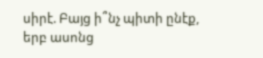սիրէ. Բայց ի՞նչ պիտի ընէք, երբ ասոնց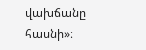վախճանը հասնի»։